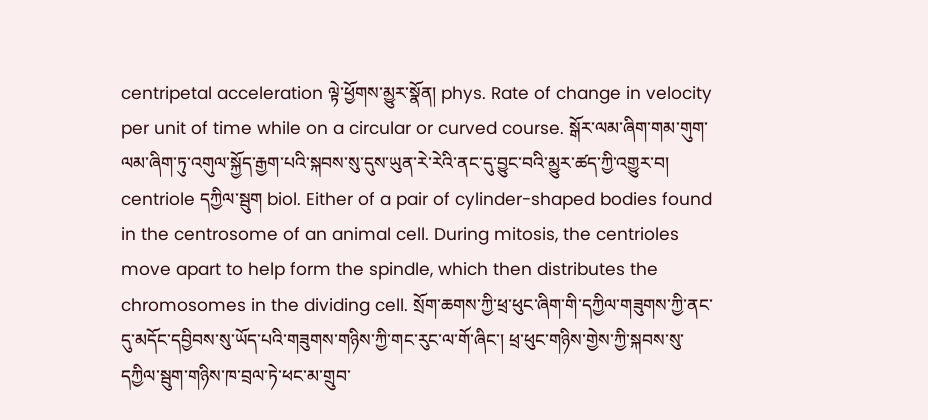centripetal acceleration ལྟེ་ཕྱོགས་མྱུར་སྣོན། phys. Rate of change in velocity per unit of time while on a circular or curved course. སྒོར་ལམ་ཞིག་གམ་གུག་ལམ་ཞིག་ཏུ་འགུལ་སྐྱོད་རྒྱག་པའི་སྐབས་སུ་དུས་ཡུན་རེ་རེའི་ནང་དུ་བྱུང་བའི་མྱུར་ཚད་ཀྱི་འགྱུར་བ།
centriole དཀྱིལ་སྦུག biol. Either of a pair of cylinder-shaped bodies found in the centrosome of an animal cell. During mitosis, the centrioles move apart to help form the spindle, which then distributes the chromosomes in the dividing cell. སྲོག་ཆགས་ཀྱི་ཕྲ་ཕུང་ཞིག་གི་དཀྱིལ་གཟུགས་ཀྱི་ནང་དུ་མདོང་དབྱིབས་སུ་ཡོད་པའི་གཟུགས་གཉིས་ཀྱི་གང་རུང་ལ་གོ་ཞིང་། ཕྲ་ཕུང་གཉིས་གྱེས་ཀྱི་སྐབས་སུ་དཀྱིལ་སྦུག་གཉིས་ཁ་བྲལ་ཏེ་ཕང་མ་གྲུབ་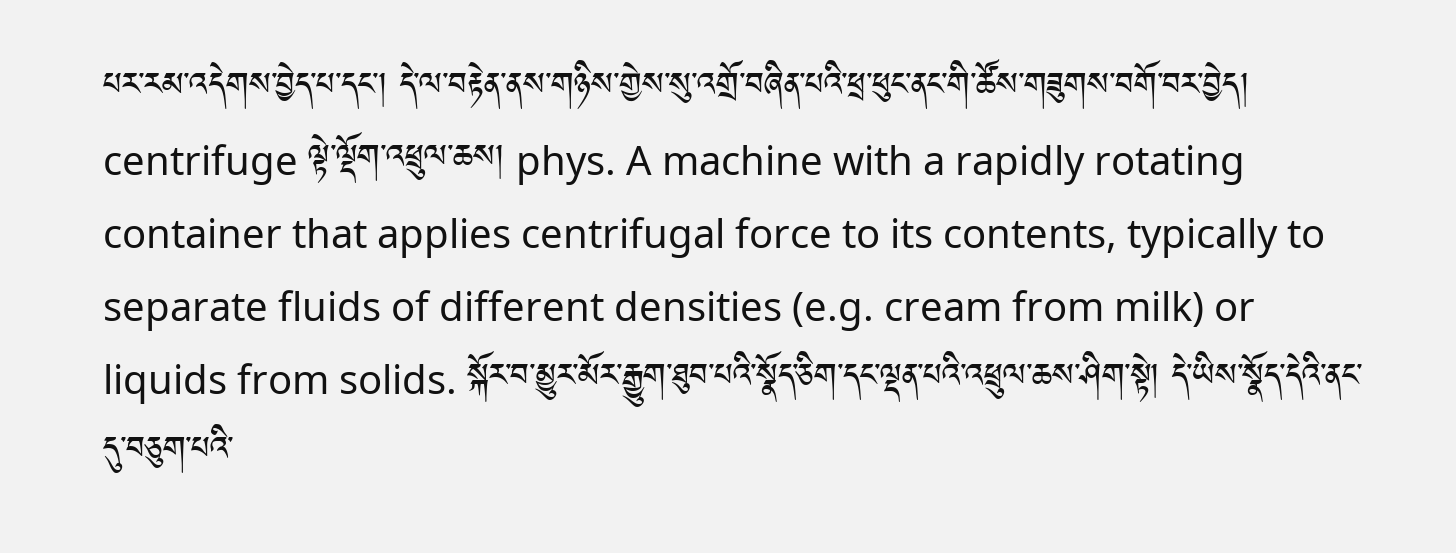པར་རམ་འདེགས་བྱེད་པ་དང་། དེ་ལ་བརྟེན་ནས་གཉིས་གྱེས་སུ་འགྲོ་བཞིན་པའི་ཕྲ་ཕུང་ནང་གི་ཚོས་གཟུགས་བགོ་བར་བྱེད།
centrifuge ལྟེ་ལྡོག་འཕྲུལ་ཆས། phys. A machine with a rapidly rotating container that applies centrifugal force to its contents, typically to separate fluids of different densities (e.g. cream from milk) or liquids from solids. སྐོར་བ་མྱུར་མོར་རྒྱུག་ཐུབ་པའི་སྣོད་ཅིག་དང་ལྡན་པའི་འཕྲུལ་ཆས་ཤིག་སྟེ། དེ་ཡིས་སྣོད་དེའི་ནང་དུ་བཅུག་པའི་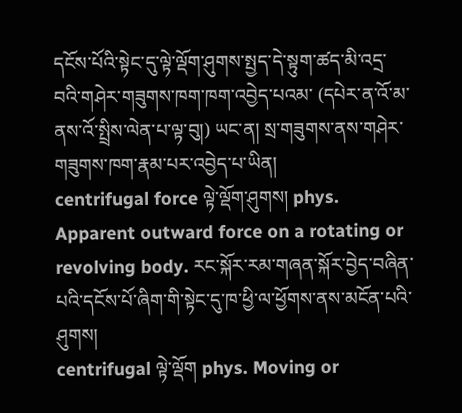དངོས་པོའི་སྟེང་དུ་ལྟེ་ལྡོག་ཤུགས་སྤྱད་དེ་སྟུག་ཚད་མི་འདྲ་བའི་གཤེར་གཟུགས་ཁག་ཁག་འབྱེད་པའམ་ (དཔེར་ན་འོ་མ་ནས་འོ་སྤྲིས་ལེན་པ་ལྟ་བུ།) ཡང་ན། སྲ་གཟུགས་ནས་གཤེར་གཟུགས་ཁག་རྣམ་པར་འབྱེད་པ་ཡིན།
centrifugal force ལྟེ་ལྡོག་ཤུགས། phys. Apparent outward force on a rotating or revolving body. རང་སྐོར་རམ་གཞན་སྐོར་བྱེད་བཞིན་པའི་དངོས་པོ་ཞིག་གི་སྟེང་དུ་ཁ་ཕྱི་ལ་ཕྱོགས་ནས་མངོན་པའི་ཤུགས།
centrifugal ལྟེ་ལྡོག phys. Moving or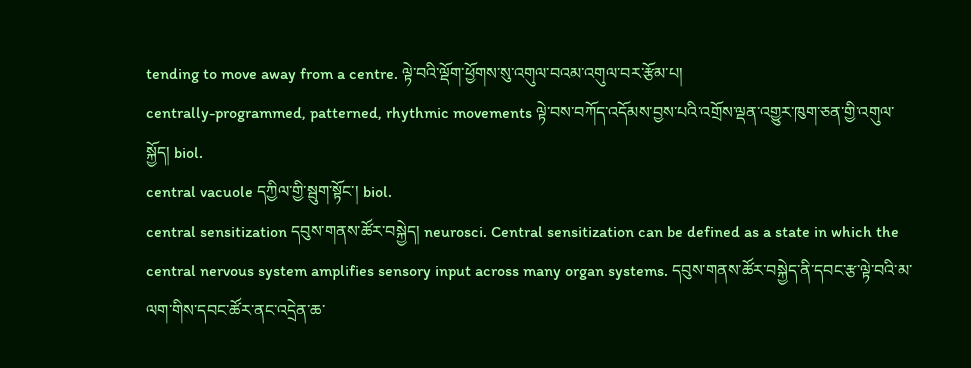tending to move away from a centre. ལྟེ་བའི་ལྡོག་ཕྱོགས་སུ་འགུལ་བའམ་འགུལ་བར་རྩོམ་པ།
centrally-programmed, patterned, rhythmic movements ལྟེ་བས་བཀོད་འདོམས་བྱས་པའི་འགྲོས་ལྡན་འགྱུར་ཁུག་ཅན་གྱི་འགུལ་སྐྱོད། biol.
central vacuole དཀྱིལ་གྱི་སྦུག་སྟོང་། biol.
central sensitization དབུས་གནས་ཚོར་བསྐྱེད། neurosci. Central sensitization can be defined as a state in which the central nervous system amplifies sensory input across many organ systems. དབུས་གནས་ཚོར་བསྐྱེད་ནི་དབང་རྩ་ལྟེ་བའི་མ་ལག་གིས་དབང་ཚོར་ནང་འདྲེན་ཆ་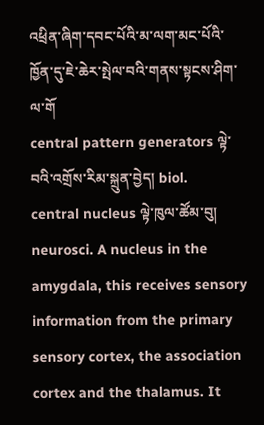འཕྲིན་ཞིག་དབང་པོའི་མ་ལག་མང་པོའི་ཁྱོན་དུ་ཇེ་ཆེར་སྤེལ་བའི་གནས་སྟངས་ཤིག་ལ་གོ
central pattern generators ལྟེ་བའི་འགྲོས་རིམ་སྐྲུན་བྱེད། biol.
central nucleus ལྟེ་ཁུལ་ཚོམ་བུ། neurosci. A nucleus in the amygdala, this receives sensory information from the primary sensory cortex, the association cortex and the thalamus. It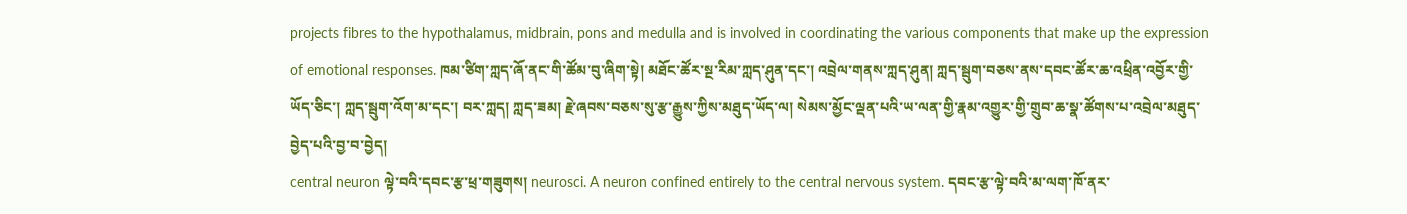projects fibres to the hypothalamus, midbrain, pons and medulla and is involved in coordinating the various components that make up the expression of emotional responses. ཁམ་ཙིག་ཀླད་ཞོ་ནང་གི་ཚོམ་བུ་ཞིག་སྟེ། མཐོང་ཚོར་སྔ་རིམ་ཀླད་ཤུན་དང་། འབྲེལ་གནས་ཀླད་ཤུན། ཀླད་སྦུག་བཅས་ནས་དབང་ཚོར་ཆ་འཕྲིན་འབྱོར་གྱི་ཡོད་ཅིང་། ཀླད་སྦུག་འོག་མ་དང་། བར་ཀླད། ཀླད་ཟམ། རྗེ་ཞབས་བཅས་སུ་རྩ་རྒྱུས་ཀྱིས་མཐུད་ཡོད་ལ། སེམས་མྱོང་ལྡན་པའི་ཡ་ལན་གྱི་རྣམ་འགྱུར་གྱི་གྲུབ་ཆ་སྣ་ཚོགས་པ་འབྲེལ་མཐུད་བྱེད་པའི་བྱ་བ་བྱེད།
central neuron ལྟེ་བའི་དབང་རྩ་ཕྲ་གཟུགས། neurosci. A neuron confined entirely to the central nervous system. དབང་རྩ་ལྟེ་བའི་མ་ལག་ཁོ་ནར་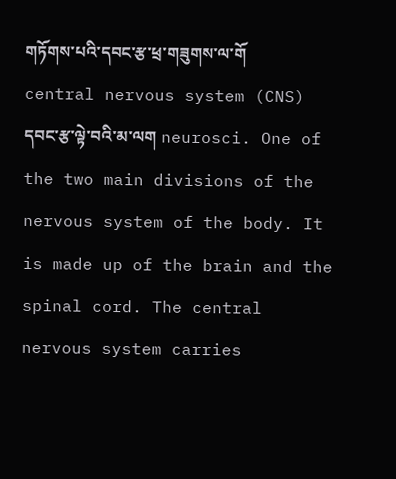གཏོགས་པའི་དབང་རྩ་ཕྲ་གཟུགས་ལ་གོ
central nervous system (CNS) དབང་རྩ་ལྟེ་བའི་མ་ལག neurosci. One of the two main divisions of the nervous system of the body. It is made up of the brain and the spinal cord. The central nervous system carries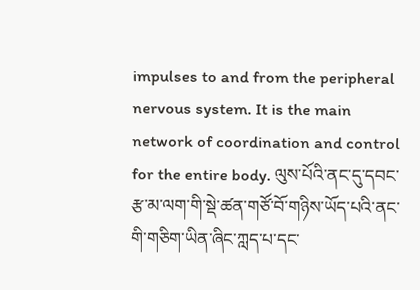impulses to and from the peripheral nervous system. It is the main network of coordination and control for the entire body. ལུས་པོའི་ནང་དུ་དབང་རྩ་མ་ལག་གི་སྡེ་ཚན་གཙོ་བོ་གཉིས་ཡོད་པའི་ནང་གི་གཅིག་ཡིན་ཞིང་ཀླད་པ་དང་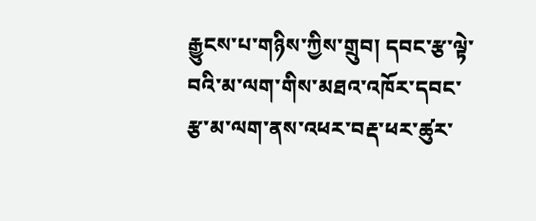རྒྱུངས་པ་གཉིས་ཀྱིས་གྲུབ། དབང་རྩ་ལྟེ་བའི་མ་ལག་གིས་མཐའ་འཁོར་དབང་རྩ་མ་ལག་ནས་འཕར་བརྡ་ཕར་ཚུར་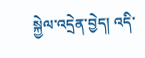སྐྱེལ་འདྲེན་བྱེད། འདི་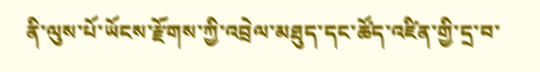ནི་ལུས་པོ་ཡོངས་རྫོགས་ཀྱི་འབྲེལ་མཐུད་དང་ཚོད་འཛིན་གྱི་དྲ་བ་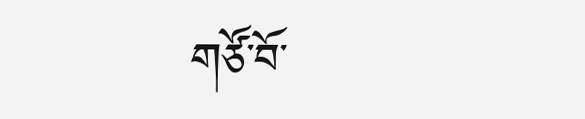གཙོ་བོ་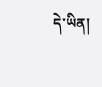དེ་ཡིན།